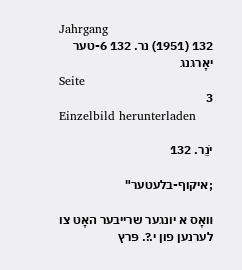Jahrgang
132 (1951) נר. 132 6-טער יאָרגנג
Seite
3
Einzelbild herunterladen

יֹנֵר. 132

;איקוף-בלעטער"

װאָס א יונגער שרייבער האָט צו לערנען פון י.?. פּרץ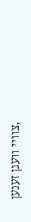,צוויי וועגן זענען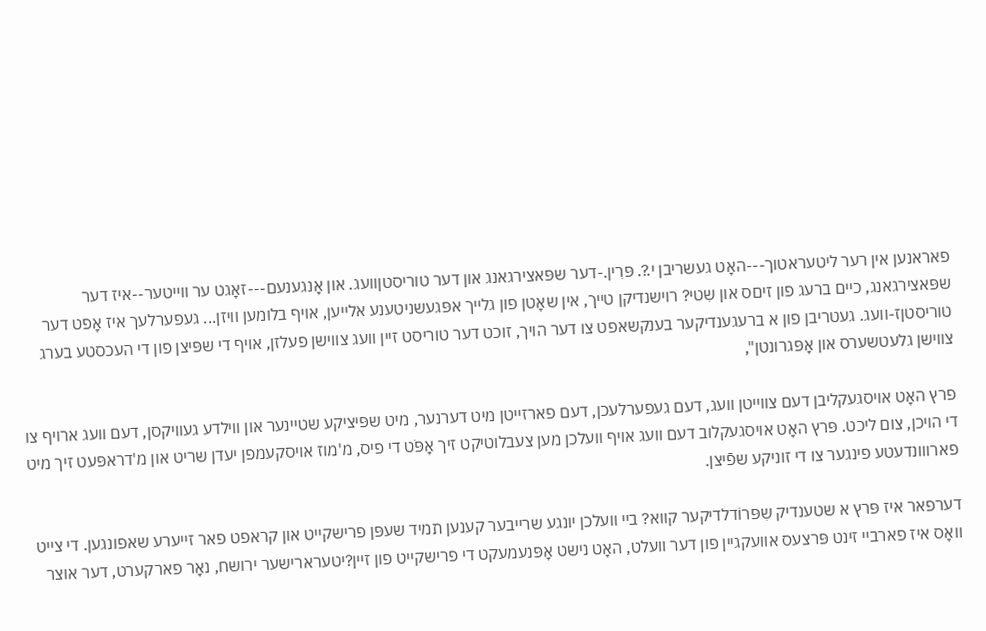פאראנען אין רער ליטעראטוך---האָט געשריבן י.?. פּרִין.-דער שפּאצירגאנג און דער טוריסטןוועג. און אָנגענעם---זאָגט ער ווייטער--איז דער שפּאצירגאנג, כיים ברעג פון זיםס און שִטי? רוישנדיקן טייך, אין שאָטן פון גלייך אפּגעשניטענע אלייען, אויף בלומען וויזן... געפערלעך איז אָפט דער טוריסטןז-וועג. געטריבן פון א ברעגענדיקער בענקשאפט צו דער הויך, זוכט דער טוריסט זיין וועג צווישן פעלזן, אויף די שפּיצן פון די העכסטע בערג צווישן גלעטשערס און אָפּגרונטן",

פרץ האָט אויסגעקליבן דעם צווייטן וועג, דעם געפערלעכן, דעם פארזייטן מיט דערנער, מיט שפּיציקע שטיינער און ווילדע געוויקסן, דעם וועג ארויף צו די הויכן, צום ליכט. פּרץ האָט אויסגעקלוב דעם וועג אויף וועלכן מען צעבלוטיקט זיך אָפֹּט די פיס, מ'מוז אויסקעמפן יעדן שריט און מ'דראפּעט זיך מיט פארווונדעטע פינגער צו די זוניקע שפֿיצן.

דערפאר איז פּרץ א שטענדיק שִפּרוֹדלדיקער קווא? ביי וועלכן יונגע שרייבער קענען תמיד שעפּן פרישקייט און קראפט פאר זייערע שאפונגען. די צייט װאָס איז פארביי זינט פּרצעס אוועקגיין פון דער וועלט, האָט נישט אָפּנעמעקט די פרישקייט פון זיין?יטערארישער ירושח, נאָר פארקערט, דער אוצר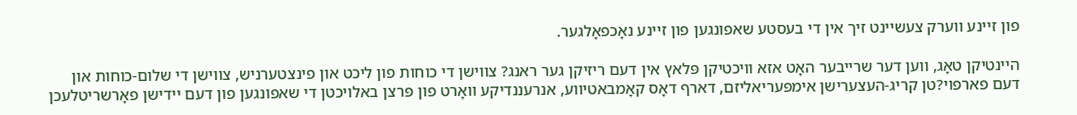פון זיינע ווערק צעשיינט זיך אין די בעסטע שאפונגען פון זיינע נאָכפאָלגער.

היינטיקן טאָג, ווען דער שרייבער האָט אזא וויכטיקן פּלאץ אין דעם ריזיקן גער ראנג? צווישן די כוחות פון ליכט און פינצטערניש, צווישן די שלום-כוחות און דעם פארפוי?טן קריג-העצערישן אימפּעריאליזם, דארף דאָס קאָמבאטיווע, אנרעננדיקע װאָרט פון פּרצן באלויכטן די שאפונגען פון דעם יידישן פאָרשריטלעכן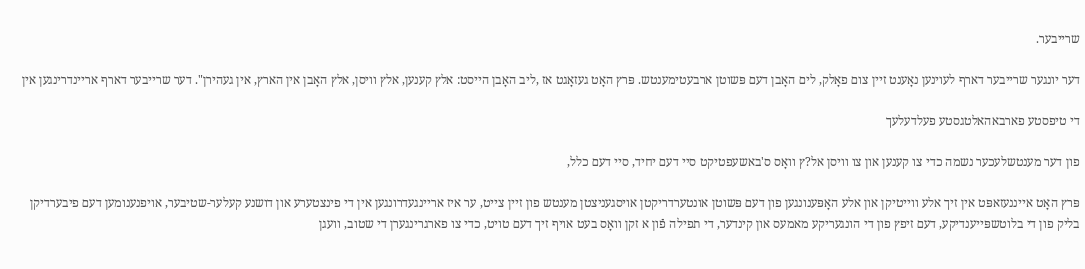שרייבער.

דער יונגער שרייבער דארף לעוינען נאָענט זיין צום פאָלק, לים האָבן דעם פּשוטן ארבעטימענטש. פּרץ האָט געזאָגט אז ,ליב האָבן הייסט: אלץ קענען, אלץ וויסן, אלץ האָבן אין הארץ, אין געהירן". דער שרייבער דארף אריינדרינגען אין

די טיפסטע פארבאהאלטגסטע פעלדעלעך

פון דער מענטשלעכער נשמה כדי צו קענען און צו וויסן אל?ץ וואָס ס'באשעפטיקט סיי דעם יחיד, סיי דעם כלל,

פּרץ האָט אייננעזאפּט אין זיך אלע ווייטיקן און אלע האָפּענונגען פון דעם פּשוטן אונטערדריקטן אויסגעניצטן מענטש פון זיין צייט, ער איז אריינגעדרונגען אין די פינצטערע און דושנע קעלער-שטיבער, אויפנענומען דעם פיבערדיקן בליק פון די בלוטשפּייענדיקע, דעם זיפץ פון די הונגעריקע מאמעס און קינדער, די תפילה פֿון א זקן װאָס בעט אויף זיך דעם טויט, כדי צו פארגרינגערן די שטוב, וועגן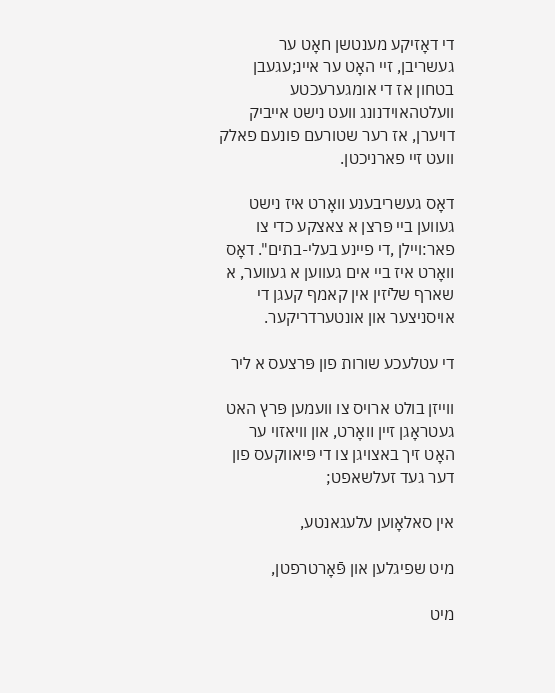די דאָזיקע מענטשן חאָט ער געשריבן, זיי האָט ער איינ;עגעבן בטחון אז די אומגערעכטע וועלטהאוידנונג וועט נישט אייביק דויערן, אז רער שטורעם פונעם פאלק וועט זיי פארניכטן.

דאָס געשריבענע װאָרט איז נישט געווען ביי פּרצן א צאצקע כדי צו פאר:ויילן ,די פיינע בעלי-בתים". דאָס װאָרט איז ביי אים געווען א געווער, א שארף שלֿיזין אין קאמף קעגן די אויסניצער און אונטערדריקער.

די עטלעכע שורות פון פּרצעס א ליר

ווייזן בולט ארויס צו וועמען פּרץ האט געטראָגן זיין װאָרט, און וויאזוי ער האָט זיך באצויגן צו די פּיאווקעס פון דער געד זעלשאפט;

אין סאלאָוען עלעגאנטע,

מיט שפיגלען און פּֿאָרטרפטן,

מיט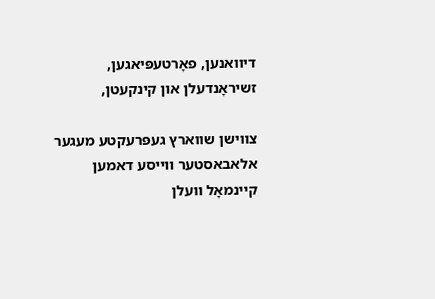דיוואנען, פאָרטעפּיאגען, זשיראָנדעלן און קינקעטן,

צװישן שווארץ געפּרעקטע מעגער אלאבאסטער ווייסע דאמען קיינמאָל װעלן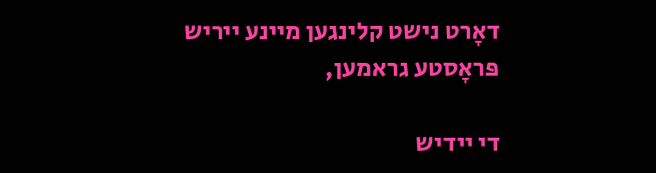דאָרט נישט קלינגען מיינע ייריש פּראָסטע גראמען,

די יידיש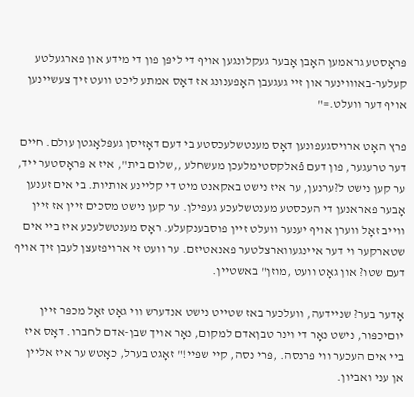פּראָסטע גראמען האָבן אָבער געקלונגען אויף די ליפּן פון די מידע און פארגעלטע קעלער-באוווינער און זיי געגעבן האָפענונג אז דאָס אמתע ליכט וועט זיך צעשיינען אויף דער וועלט.="

פרץ האָט ארויסגעפונען דאָס מענטשלעכסטע בי דעם דאָזיסן געפּלאָגטן עולם. חיים דער טרעגער, פון דעם פֿאלקסטימלעכן מעשחלע ,,שלום בית", איז א פּראָסטער ייד, ער קען נישט ל?ערנען, ער איז נישט באקאנט מיט די קליינע אותיות. בי אים זענען אָבער פאראנען די העכסטע מענטשלעכע געפילן. ער קען נישט מסכים זיין אז זיין ווייב זאָל ווערן אויף יענער וועלט זיין פוסבענקעלע. ראָס מענטשלעכע איז ביי אים שטארקער וי דער איינגעווארצלטער פאנאטיזם. ער וועט זי ארויפזעצן לעבן זיך אויף דעם שטו? און גאָט וועט ,מוזן" באשטיין.

אָדער בער? שניידעה, וועלכער באז שטייט נישט אנדערש ווי גאָט זאָל מכפּר זיין יוםיכפּור, נישט נאָר די וינר טבןאדם למקום, נאָר אויך שבן-אדם לחברו. דאָס איז ביי אים העכער ווי פּרנסה. ,פּרי נסה, קיי שפּיי!" זאָגט בערל, כאָטש ער איז אליין אן עני ואביון.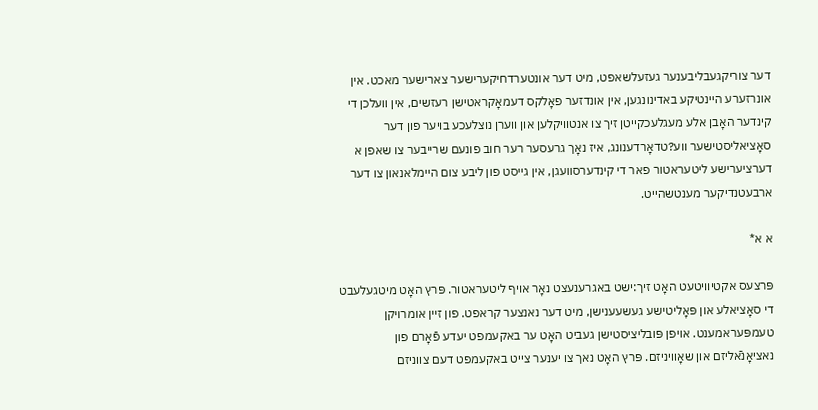דער צוריקגעבליבענער געזעלשאפט, מיט דער אונטערדחיקערישער צארישער מאכט. אין אונרזערע היינטיקע באדינונגען, אין אונדזער פאָלקס דעמאָקראטישן רעזשים, אין וועלכן די קינדער האָבן אלע מעגלעכקייטן זיך צו אנטוויקלען און ווערן נוצלעכע בויער פון דער סאָציאליסטישער ווע?טדאָרדענונג, איז נאָך גרעסער רער חוב פונעם שרייבער צו שאפן א דערציערישע ליטעראטור פאר די קינדערסוועגן, אין גייסט פון ליבע צום היימלאנאון צו דער ארבעטנדיקער מענטשהייט.

א א*

פּרצעס אקטיוויטעט האָט זיך:ישט באגרענעצט נאָר אויף ליטעראטור. פּרץ האָט מיטגעלעבט די סאָציאלע און פּאָליטישע געשעענישן, מיט דער נאנצער קראפט. פון זיין אומרויקן טעמפּעראמענט. אויפן פּובליציסטישן געביט האָט ער באקעמפט יעדע פֿאָרם פון נאציאָנֿאליזם און שאָוויניזם. פּרץ האָט נאך צו יענער צייט באקעמפט דעם צווניזם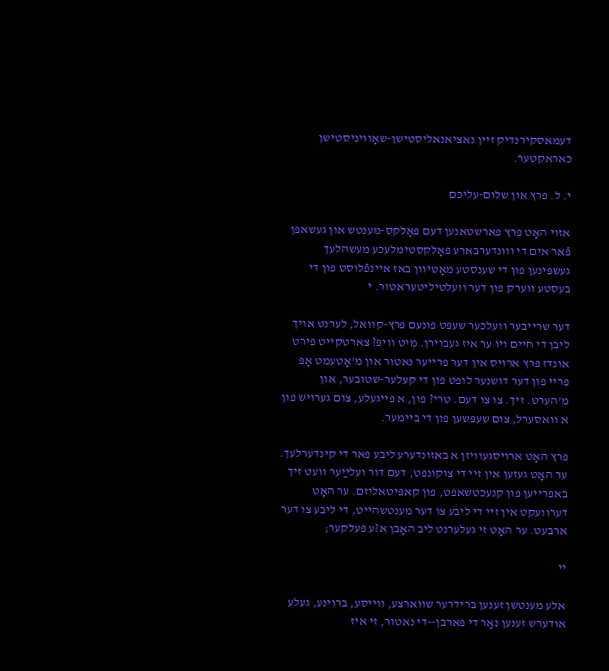דעמאסקירנדיק זיין נאציאנאליסטישן-שאָוויניסטישן כאראקטער.

י. ל. פרץ און שלום-עליכם

אזוי האָט פּרץ פארשטאנען דעם פאָלקס-מענטש און געשאפן פֿאר אים די ווונדערבארע פאָלקסטימלעכע מעשהלעך געשפּינען פון די שענסטע מאָטיוון באז איינפֿלוסט פון די בעסטע ווערק פון דער וועלטיליטעראטור. י

דער שרייבער וועלכער שעפּט פונעם פּרץ-קוואל, לערנט אויך ליבן די חיים ויוֹ ער איז געבוירן. מִיט וויפ? צארטקייט פירט אונדז פּרץ ארויס אין דער פרייער נאטור און מ'אָטעמט אָפּ פריי פון דער דושנער לופט פון די קעלער-שטובער, און מ'הערט. זיך. צו צו דעם. טרי? פון, א פייגעלע, צום גערויש פון א וואסערל, צום שעפּשען פון די ביימער.

פּרץ האָט ארויסגעוויזן א באזונדערע ליבע פאר די קינדערלעך. ער האָט געזען אין זיי די צוקונפט, דעם דור ועלײַער וועט זיך באפרייען פון קנעכטשאפט, פון קאפּיטאליזם. ער האָט דערוועקט אין זיי די ליבע צוֹ דער מענטשהייט, די ליבע צו דער ארבעט. ער האָט זי געלערנט ליב האָבן א?ע פעלקער;

יי

אלע מענטשן זענען ברידרער שווארצע, ווייסע, ברוינע, געלע אודערש זענען נאָר די פארבן--די נאטור, זי איז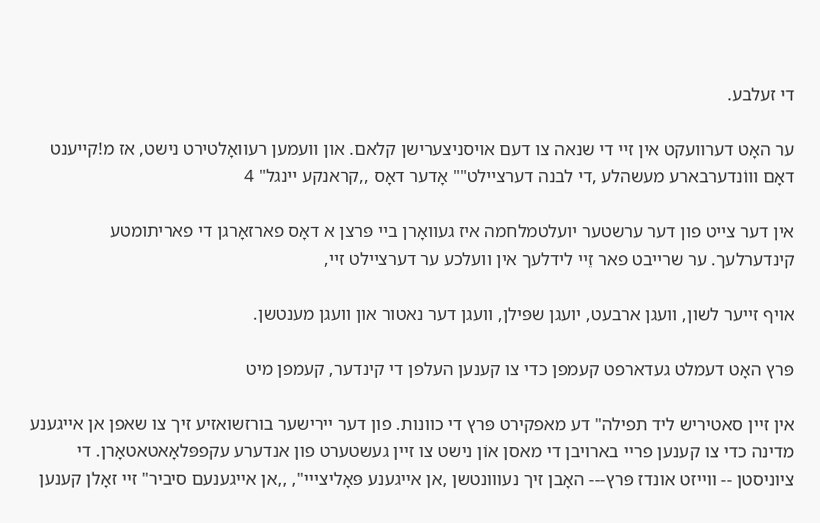די זעלבע.

ער האָט דערוועקט אין זיי די שנאה צו דעם אויסניצערישן קלאם. און וועמען רעוואָלטירט נישט, אז מ!קייענט דאָם וווֹנדערבארע מעשהלע ,די לבנה דערציילט"" אָדער דאָס ,,קראנקע יינגל" 4

אין דער צייט פון דער ערשטער יועלטמלחמה איז געוואָרן ביי פּרצן א דאָס פארזאָרגן די פאריתומטע קינדערלעך. ער שרייבט פאר זֵיי לידלעך אין וועלכע ער דערציילט זיי,

אויף זייער לשון, וועגן ארבעט, יועגן שפּילן, וועגן דער נאטור און וועגן מענטשן.

פּרץ האָט דעמלט געדארפט קעמפן כדי צו קענען העלפן די קינדער, קעמפן מיט

אין זיין סאטיריש ליד תפילה" דע מאפקירט פּרץ די כוונות. פון דער יירישער בורזשואזיע זיך צו שאפן אן אייגענע מדינה כדי צו קענען פריי בארויבן די מאסן אוֹן נישט צו זיין געשטערט פון אנדערע עקפפּלאָאטאטאָרן. די ציוניסטן -- ווייזט אונדז פּרץ--- האָבן זיך נעווונטשן ,אן אייגענע פּאָליצײי", ,,אן אייגענעם סיביר" זיי זאָלן קענען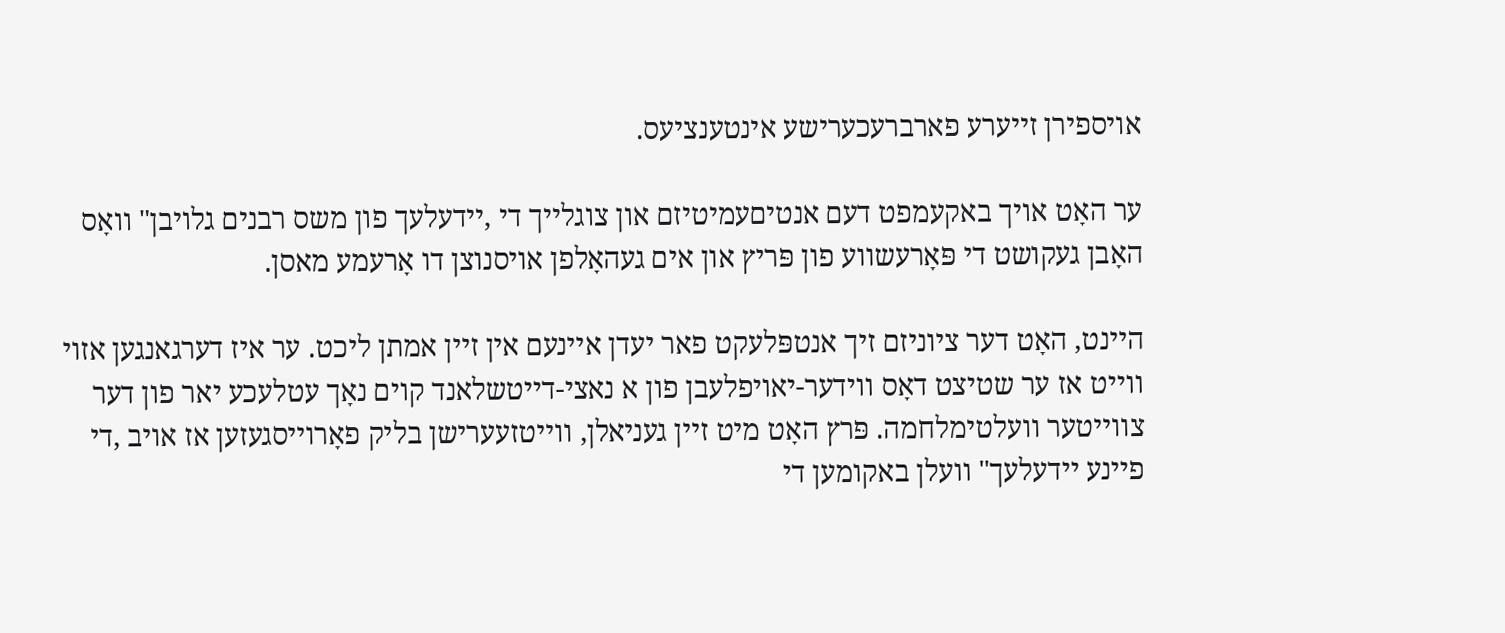אויספירן זייערע פארברעכערישע אינטענציעס.

ער האָט אויך באקעמפט דעם אנטיםעמיטיזם און צוגלייך די ,יידעלעך פון משס רבנים גלויבן" וואָס האָבן געקושט די פּאָרעשווע פון פּריץ און אים געהאָלפן אויסנוצן דו אָרעמע מאסן.

היינט, האָט דער ציוניזם זיך אנטפּלעקט פאר יעדן איינעם אין זיין אמתן ליכט. ער איז דערגאנגען אזוי ווייט אז ער שטיצט דאָס ווידער-יאויפלעבן פון א נאצי-דייטשלאנד קוים נאָך עטלעכע יאר פון דער צווייטער וועלטימלחמה. פּרץ האָט מיט זיין געניאלן, ווייטזעערישן בליק פאָרױיסגעזען אז אויב ,די פיינע יידעלעך" וועלן באקומען די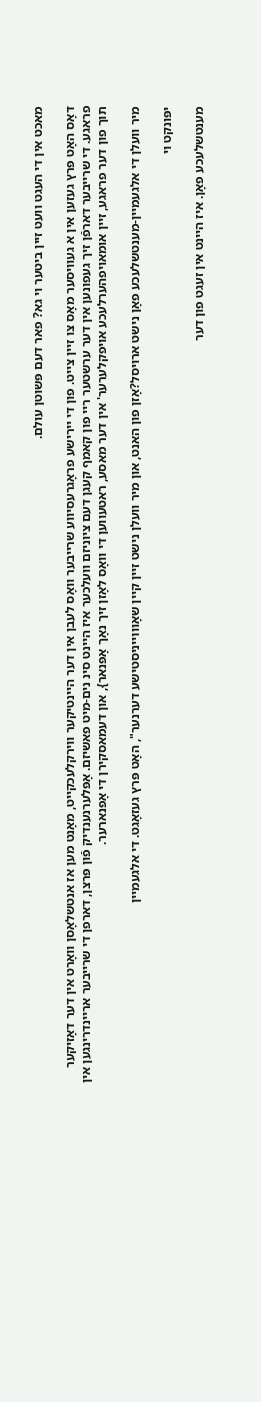מאכט אין די העגט וועט זיין ביטער וי גא? פאר דעם פּשוטן עולם.

דאָס האָט פּרץ געזען אין א געוויסער מאָס צו זיין צייט. פון די יירישע פראָגרעסיווע שרייבער װאָס לעבן אין דער היינטיקער ווירקלעכקייט, מאָנט מען אז אנטשלאָסן װאָרט אין דער דאָזיקער פראגע. די שרייבער דארפֿן זיך געפונען אין דער ערשטער ריי פון קאמף קעגן דעם ציוניזם וועלכער איז היינט סינ נים-מיט פאשיזם. אָפּלערנענדיק פֿון פּרצן, דארפן די שרייבער אריינדרינגען אין תוך פון דער פראגע, זיין אומאויפהערלעכע אויפקלערער' אין דער מאסע, ראטעווען די װאָס לאָזן זיך נאָך אָפּנאר}, און דעמאסקירן די אָפּנארער.

מיר וועלן די אלגעמיין-מענטשלעכע פאָן נישט ארויסל?אָזן פון האנט, און מיר וועלן נישט זיין קיין שאָװױיניסטישע דערנער", האָט פּרץ געזאָגט. די אלגעמיין

יפּונקט וי

מענטשלעכע פאָן. איז היינט אין זעגט פון דער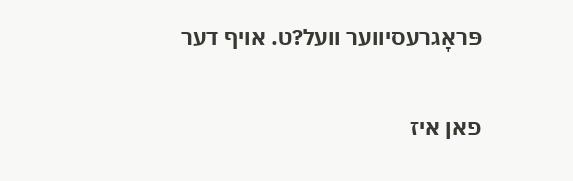פּראָגרעסיווער וועל?ט. אויף דער

פאן איז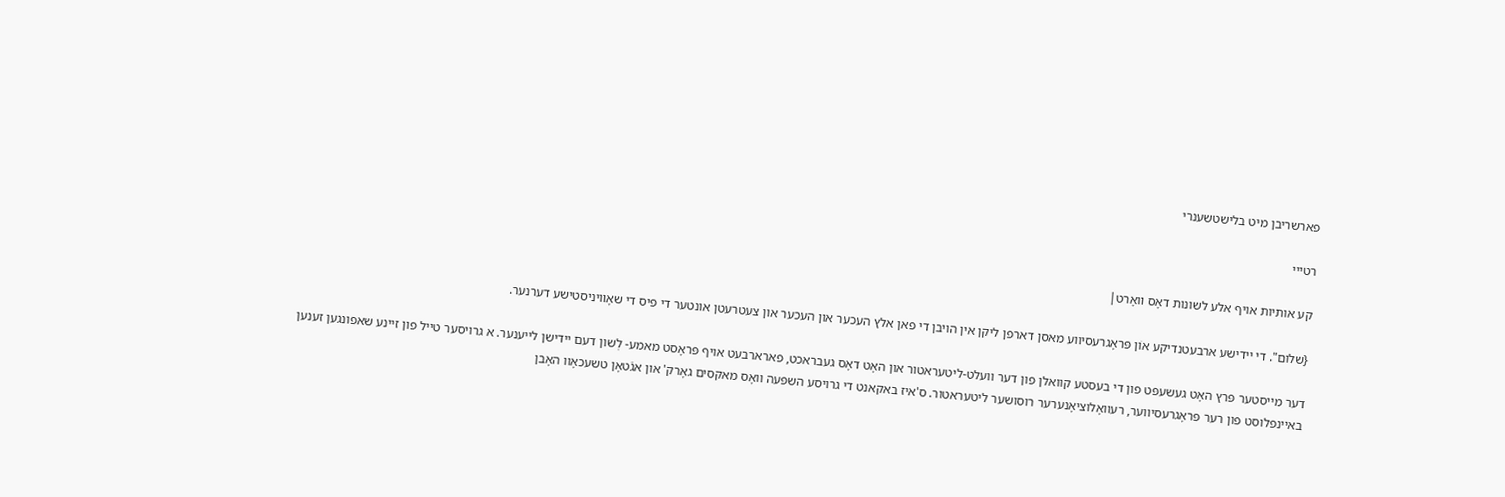פארשריבן מיט בלישטשענרי

רטייי

קע אותיות אויף אלע לשונות דאָס װאָרט|

{שלום". די יידישע ארבעטנדיקע אוֹן פּראָגרעסיווע מאסן דארפן ליקן אין הויבן די פאן אלץ העכער און העכער און צעטרעטן אונטער די פיס די שאָװיניסטישע דערנער.

דער מייסטער פּרץ האָט געשעפּט פון די בעסטע קוואלן פון דער וועלט-ליטעראטור און האָט דאָס געבראכט, פארארבעט אויף פּראָסט מאמע- לְשון דעם יידישן לייענער. א גרויסער טייל פון זיינע שאפונגען זענען באיינפלוסט פון רער פּראָגרעסיווער, רעוואָלוציאָנערער רוסושער ליטעראטור. ס'איז באקאנט די גרויסע השפּעה וואָס מאקסים גאָרק' און אגֿטאָן טשעכאָוו האָבן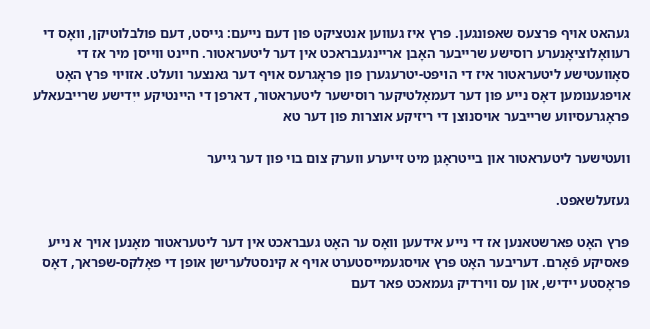געהאט אויף פּרצעס שאפונגען. פּרץ איז געווען אנטציקט פון דעם נייעם: גייסט, דעם פולבלוטיקן, װאָס די רעוואָלוציאָנערע רוסישע שרייבער האָבן אריינגעבראכט אין דער ליטעראטור. חיינט ווייסן מיר אז די סאָוועטישע ליטעראטור איז די הױפּט-יטרעגערן פון פּראָגרעס אויף דער גאנצער וועלט. אזויוי פּרץ האָט אויפגענומען דאָס נייע פון דער דעמאָלטיקער רוסישער ליטעראטור, דארפן די היינטיקע ייִדישע שרייבעאלע פּראָגרעסיווע שרייבער אויסנוצן די ריזיקע אוצרות פון דער טא

וועטישער ליטעראטור און בייטראָגן מיט זייערע ווערק צום בוי פון דער גייער

געזעלשאפט.

פּרץ האָט פארשטאנען אז די נייע אידעען װאָס ער האָט געבראכט אין דער ליטעראטור מאָנען אויך א נייע פּאסיקע פֿאָרם. דעריבער האָט פּרץ אויסגעמייסטערט אויף א קינסטלערישן אופן די פאָלקס-שפּראך, דאָס פּראָסטע יידיש, און עס ווירדיק געמאכט פאר דעם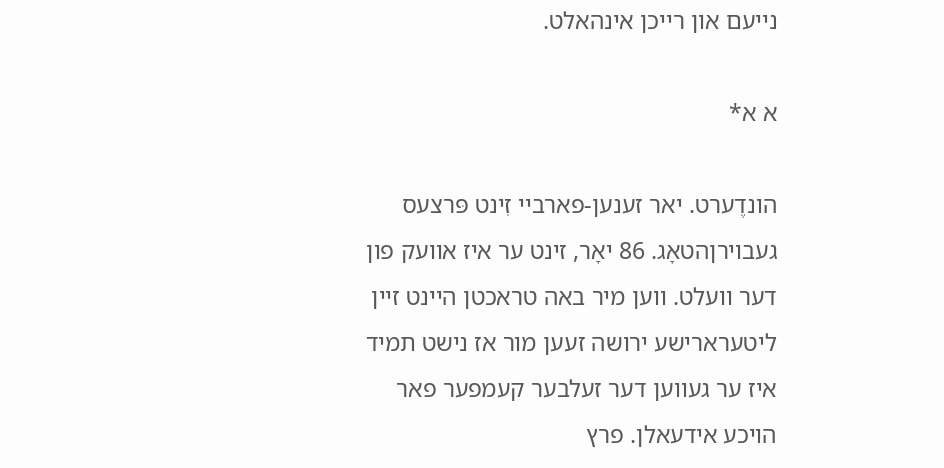נייעם און רייכן אינהאלט.

א א*

הונדֶערט. יאר זענען-פארביי זִינט פּרצעס געבוירןהטאָג. 86 יאָר, זינט ער איז אוועק פון דער וועלט. ווען מיר באה טראכטן היינט זיין ליטערארישע ירושה זעען מור אז נישט תמיד איז ער געווען דער זעלבער קעמפער פאר הויכע אידעאלן. פרץ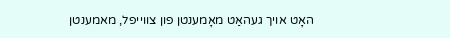האָט אויך געהאַט מאָמענטן פון צווייפל, מאמענטן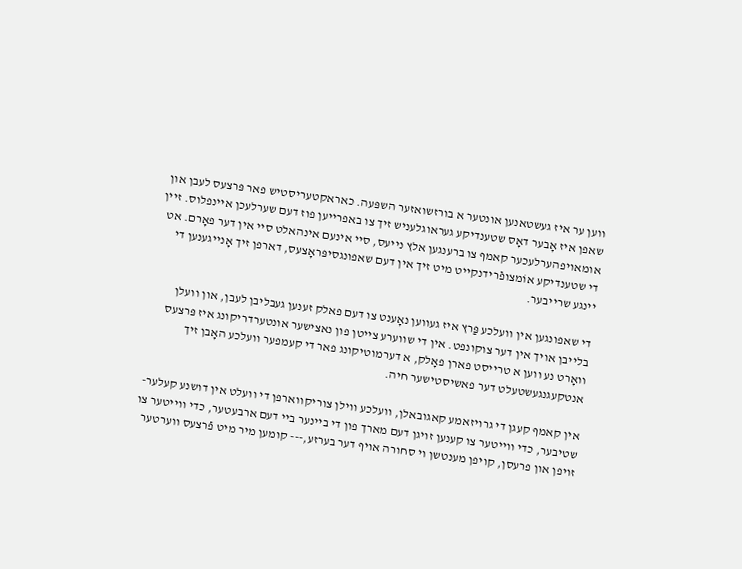ווען ער איז געשטאנען אונטער א בורזשואזער השפּעה. כאראקטעריסטיש פאר פּרצעס לעבן און שאפן איז אָבער דאָס שטענדיקע געראוגלעניש זיך צו באפרייען פוז דעם שערלעכן איינפלוס. זיין אומאויפהערלעכער קאמף צו ברענגען אלץ נייעס, סיי אינעם אינהאלט סיי אין דער פאָרם. אט די שטענדיקע אוֹמצופֿרידנקייט מיט זיך אין דעם שאפונגסיפּראָצעס, דארפן זיך אָנייגענען די יינגע שרייבער.

די שאפונגען אין וועלכע פַּרץ איז געווען נאָענט צו דעם פאלק זענען געבליבן לעבן, און וועלן בלייבן אויך אין דער צוקונפט. אין די שווערע צייטן פון נאצישער אונטערדריקונג איז פּרצעס װאָרט נע ווען א טרייסט פארן פאָלק, א דערמוטיקונג פאר די קעמפער וועלכע האָבן זיך אנטקעגנגעשטעלט דער פאשיסטישער חיה.

אין קאמף קעגן די גרויזאמע קאגובאלן, וועלכע ווילן צוריקווארפן די וועלט אין דושנע קעלער-שטיבער, כדי ווייטער צו קענען זויגן דעם מארך פון די ביינער ביי דעם ארבעטער, כדי ווייטער צו זויפן און פרעסן, קויפן מענטשן וי סחורה אויף דער בערזע,--- קומען מיר מיט פֿרצעס ווערטער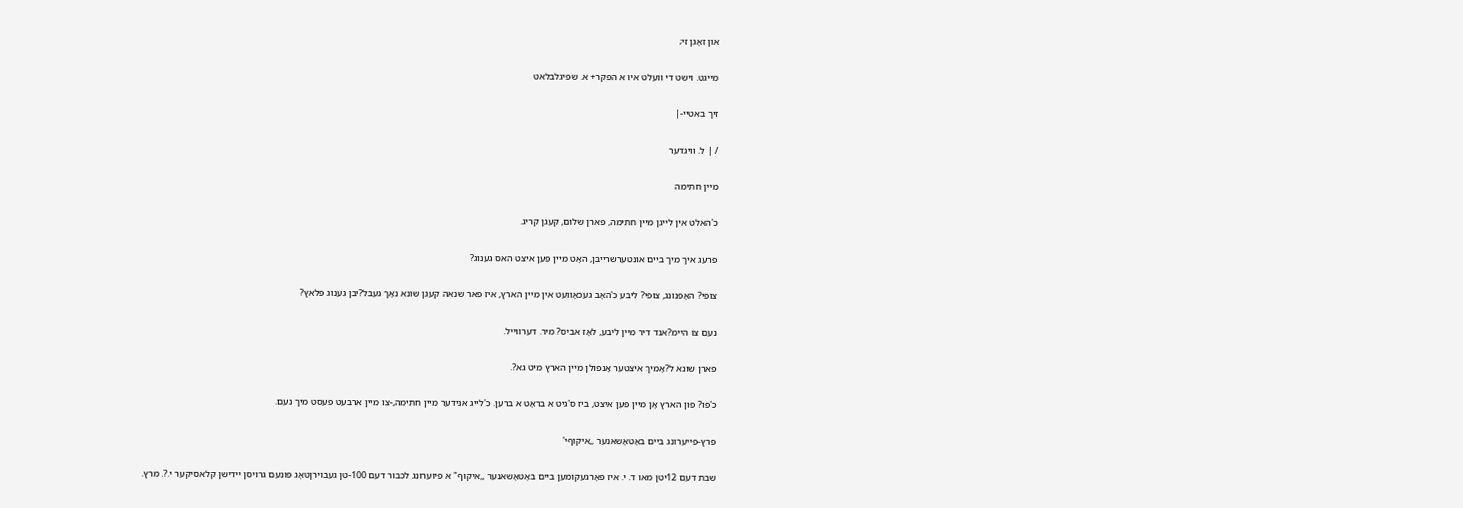און זאָגן זי;

מייגט. וישט די וועלט איו א הפקר+ א. שפּיגלבלאט

זיך באטיי-|

/ | ל. וויגדער

מיין חתימה

כ'האלט אין לייגן מיין חתימה, פארן שלום, קעגן קריג.

פרעג איך מיך ביים אונטערשרייבן, האָט מיין פּען איצט האס גענוג?

צופי? האָפּנונג, צופי? ליבע כ'האָב געכאָוועט אין מיין הארץ, איז פאר שנאה קעגן שונא נאָך געבל?יבן גענוג פּלאץ?

נעם צו היימ?אנד דיר מיין ליבע, לאָז אביס? מיר. דערווייל.

פארן שונא ל?אָמיךְ איצטער אָנפולן מיין הארץ מיט גא?.

כ'פו? פון הארץ אָן מיין פּען איצט, ביז ס'גיט א בראָט א ברען. כ'לייג אנידער מיין חתימה,-צו מיין ארבעט פעסט מיך נעם.

פרץ-פייערונג ביים באָטאָשאנער ,,איקוףי'

שבת דעם 12יטן מאו ד. י. איז פאָרגעקומען ביים באָטאָשאנער ,,איקוף" א פיוערונג לכבור דעם 100-טן געבוירןטאָג פונעם גרויסן יידישן קלאסיקער י.?. מרץ.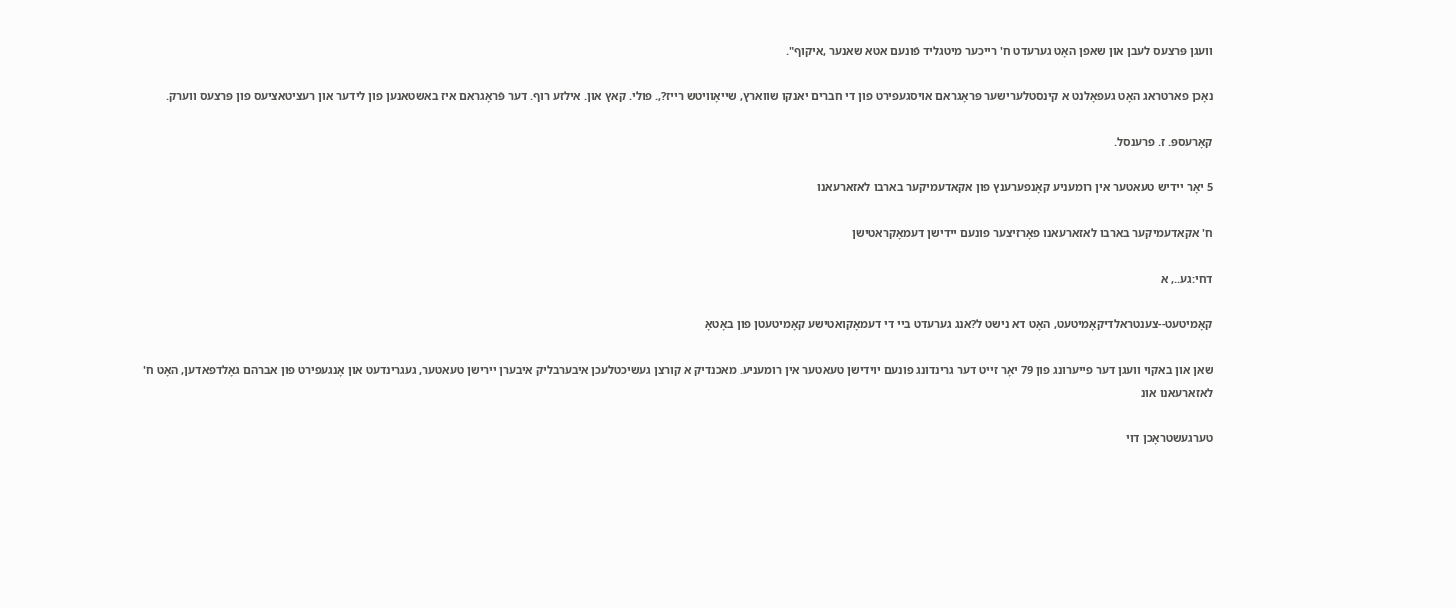וועגן פּרצעס לעבן און שאפן האָט גערעדט ח' רייכער מיטגליד פֿונעם אטא שאנער ,איקוף".

נאָכן פארטראג האָט געפאָלנט א קינסטלערישער פּראָגראם אויסגעפירט פון די חברים יאנקו שווארץ, שייאָוויטש רייז?,. פולי. קאץ און. אילזע רוף. דער פּֿראָגראם איז באשטאנען פון לידער און רעציטאציעס פון פּרצעס ווערק.

קאָרעספּ. ז. פרענסל.

5 יאָר יידיש טעאטער אין רומעניע קאָנפערענץ פון אקאדעמיקער בארבו לאזארעאנו

ח' אקאדעמיקער בארבו לאזארעאנו פאָרזיצער פונעם יידישן דעמאָקראטישן

דחי:גע.., א

קאָמיטעט--צענטראלדיקאָמיטעט, האָט דא נישט ל?אנג גערעדט ביי די דעמאָקואטישע קאָמיטעטן פון באָטאָ

שאן און באקוי וועגן דער פייערונג פון 79 יאָר זייט דער גרינדונג פונעם יוידישן טעאטער אין רומעניע. מאכנדיק א קורצן געשיכטלעכן איבערבליק איבערן יירישן טעאטער, געגרינדעט און אָנגעפירט פון אברהם גאָלדפאדען, האָט ח' לאזארעאנו אונ

טערגעשטראָכן דוי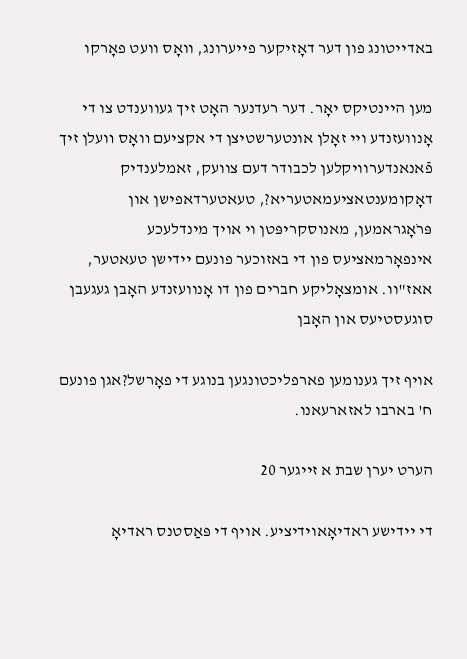באדייטונג פון דער דאָזיקער פייערונג, וואָס וועט פאָרקו

מען היינטיקס יאָר. דער רעדנער האָט זיך געווענדט צו די אָנוועזנדע ויי זאָלן אונטערשטיצן די אקציעם װאָס װעלן זיך פֿאנאנדערוויקלען לכבודר דעם צוועק, זאמלענדיק דאָקומענטאציעמאטעריא?, טעאטערדאפישן און פּרֹאָגראמען, מאנוסקריפּטן וי אויך מינדלעכע אינפאָרמאציעס פון די באזוכער פונעם יידישן טעאטער, אאז"וו. אומצאָליקע חברים פון דו אָנוועזנדע האָבן געגעבן סוגעסטיעס און האָבן

אויף זיך גענומען פארפליכטונגען בנוגע די פאָרשל?אגן פונעם ח' בארבו לאזארעאנו.

הערט יערן שבת א זייגער 20

די יידישע ראדיאָאוידיציע. אויף די פּאַסטנס ראדיאָ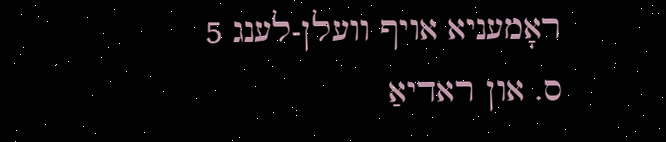ראָמעניא אויף וועלן-לענג 5 ס. און ראדיאַ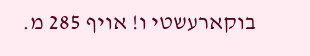בוקארעשטי ו! אויף 285 מ.